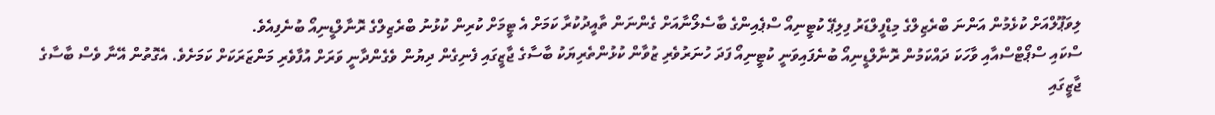ލިވަޕޫލްއަށް ކުޅެމުން އަންނަ ބްރެޒިލްގެ މިޑްފީލްޑަރު ފިލިޕޭ ކުޓީނިއޯ ސްޕެއިންގެ ބާސެލޯނާއަށް ގެންނަން ތާއީދުކުރާ ކަމަށް އެ ޓީމަށް ކުރިން ކުޅުނު ބްރެޒިލްގެ ރޮނާލްޑީނިއޯ ބުނެފިއެވެ.
ސްކައި ސްޕޯޓްސްއާއި ވާހަކަ ދައްކަމުން ރޮނާލްޑީނިއޯ ބުނެފައިވަނީ ކުޓީނިއޯ ފަދަ ހުނަރުވެރި ޒުވާން ކުޅުންތެރިޔަކު ބާސާގެ ޖާޒީގައި ފެނިގެން ދިޔުން ވެގެންދާނީ ވަރަށް އުފާވެރި މަންޒަރަކަށް ކަމަށެވެ. އެގޮތުން އޭނާ ވެސް ބާސާގެ ޖާޒީގައި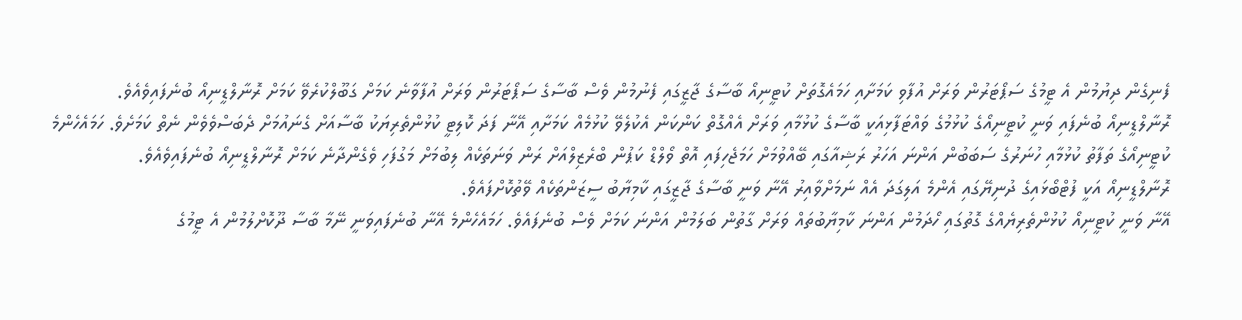ފެނިގެން ދިޔުމުން އެ ޓީމުގެ ސަޕޯޓަރުން ވަރަށް އުފާވި ކަމަށާއި ހަމައެގޮތަށް ކުޓީނިއޯ ބާސާގެ ޖާޒީގައި ފެނުމުން ވެސް ބާސާގެ ސަޕޯޓަރުން ވަރަށް އުފާވާނެ ކަމަށް ގަބޫލްކުރެވޭ ކަމަށް ރޮނާލްޑީނިއޯ ބުނެފައިވެއެވެ.
ރޮނާލްޑީނިއޯ ބުނެފައި ވަނީ ކުޓީނިއޯގެ ކުޅުމުގެ ވައްޓަފާޅިއަކީ ބާސާގެ ކުޅުމާއި ވަރަށް އެއްގޮތް ކަންކަން އެކުލެވޭ ކުޅުމެއް ކަމަށާއި އޭނާ ފަދަ ކޮލިޓީ ކުޅުންތެރިޔަކު ބާސާއަށް ގެނައުމަށް ދެބަސްވެވެން ނެތް ކަމަށެވެ. ހަމައެހެންމެ ކުޓީނިއޯގެ ތަފާތު ކުޅުމާއި ހުނަރުގެ ސަބަބުން އަންނަ އަހަރު ރަޝިއާގައި ބޭއްވުމަށް ހަމަޖެހިފައި އޮތް ވޯލްޑް ކަޕުން ބްރެޒިލްއަށް ރަން ވަނަތަކެއް ލިބުމަށް މަގުފަހި ވެގެންދާނެ ކަމަށް ރޮނާލްޑީނިއޯ ބުނެފައިވެއެވެ.
ރޮނާލްޑީނިއޯ އަކީ ފުޓްބޯޅައިގެ ދުނިޔޭގައި އެންމެ އަލިގަދަ އެއް ނަމަށްވާއިރު އޭނާ ވަނީ ބާސާގެ ޖާޒީގައި ކާމިޔާބު ސީޒަންތަކެއް ވޭތުކޮށްފައެވެ.
އޭނާ ވަނީ ކުޓީނިއޯ ކުޅުންތެރިޔެއްގެ ގޮތުގައި ހޯދަމުން އަންނަ ކާމިޔާބުތައް ވަރަށް ގާތުން ބަލަމުން އަންނަ ކަމަށް ވެސް ބުނެފައެވެ. ހަމައެހެންމެ އޭނާ ބުނެފައިވަނީ ނޭމާ ބާސާ ދޫކޮށްލުމުން އެ ޓީމުގެ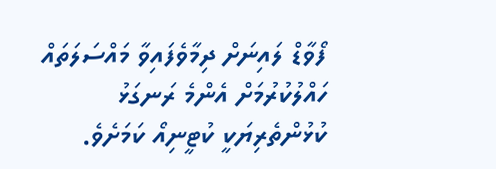ފޯވާޑް ލައިނަށް ދިމާވެފައިވާ މައްސަލަތައް ހައްލުކުރުމަށް އެންމެ ރަނގަޅު ކުޅުންތެރިޔަކީ ކުޓީނިއޯ ކަމަށެވެ.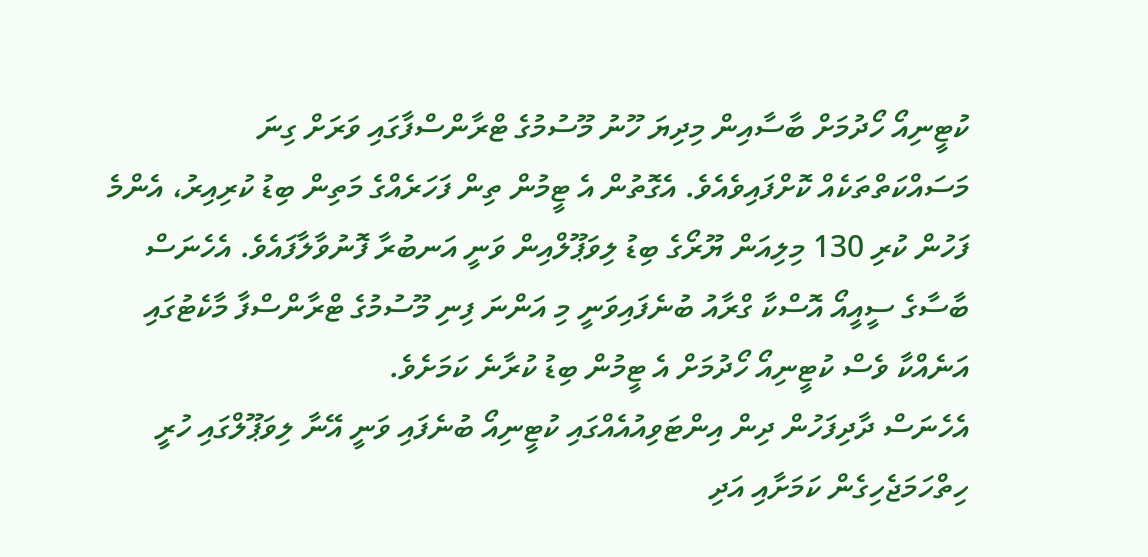ކުޓީނިއޯ ހޯދުމަށް ބާސާއިން މިދިޔަ ހޫނު މޫސުމުގެ ޓްރާންސްފާގައި ވަރަށް ގިނަ މަސައްކަތްތަކެއް ކޮށްފައިވެއެވެ. އެގޮތުން އެ ޓީމުން ތިން ފަހަރެއްގެ މަތިން ބިޑު ކުރިއިރު، އެންމެ ފަހުން ކުރި 130 މިލިއަން ޔޫރޯގެ ބިޑު ލިވަޕޫލްއިން ވަނީ އަނބުރާ ފޮނުވާލާފައެވެ. އެހެނަސް ބާސާގެ ސީއީއޯ އޮސްކާ ގްރާއު ބުނެފައިވަނީ މި އަންނަ ފިނި މޫސުމުގެ ޓްރާންސްފާ މާކެޓުގައި އަނެއްކާ ވެސް ކުޓީނިއޯ ހޯދުމަށް އެ ޓީމުން ބިޑު ކުރާނެ ކަމަށެވެ.
އެހެނަސް ދާދިފަހުން ދިން އިންޓަވިއުއެއްގައި ކުޓީނިއޯ ބުނެފައި ވަނީ އޭނާ ލިވަޕޫލްގައި ހުރީ ހިތްހަމަޖެހިގެން ކަމަށާއި އަދި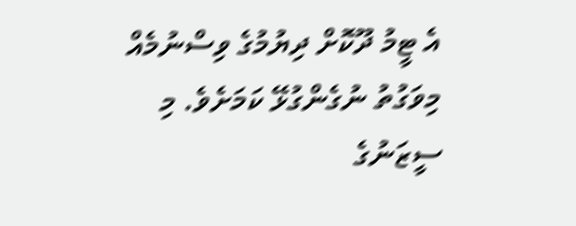އެ ޓީމު ދޫކޮށް ދިޔުމުގެ ވިސްނުމެއް މިވަގުތު ނުގެންގުޅޭ ކަމަށެވެ. މި ސީޒަނުގެ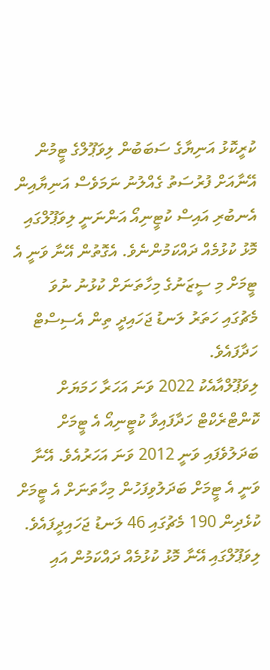ކުރީކޮޅު އަނިޔާގެ ސަބަބުން ލިވަޕޫލްގެ ޓީމުން އޭނާއަށް ފުރުސަތު ގެއްލުނު ނަމަވެސް އަނިޔާއިން އެނބުރި އައިސް ކުޓީނިއޯ އަންނަނީ ލިވަޕޫލްގައި މޮޅު ކުޅުމެއް ދައްކަމުންނެވެ. އެގޮތުން އޭނާ ވަނީ އެ ޓީމަށް މި ސީޒަނުގެ މިހާތަނަށް ކުޅުނު ނުވަ މެޗުގައި ހަތަރު ލަނޑު ޖަހައިދީ ތިން އެސިސްޓް ހަދާފައެވެ.
ލިވަޕޫލްއާއެކު 2022 ވަނަ އަހަރާ ހަމަޔަށް ކޮންޓްރެކްޓް ހަދާފައިވާ ކުޓީނިއޯ އެ ޓީމަށް ބަދަލުވެފައި ވަނީ 2012 ވަނަ އަހަރުއެވެ. އޭނާ ވަނީ އެ ޓީމަށް ބަދަލުވިފަހުން މިހާތަނަށް އެ ޓީމަށް ކުޅެދިން 190 މެޗުގައި 46 ލަނޑު ޖަހައިދީފައެވެ.
ލިވަޕޫލްގައި އޭނާ މޮޅު ކުޅުމެއް ދައްކަމުން އައި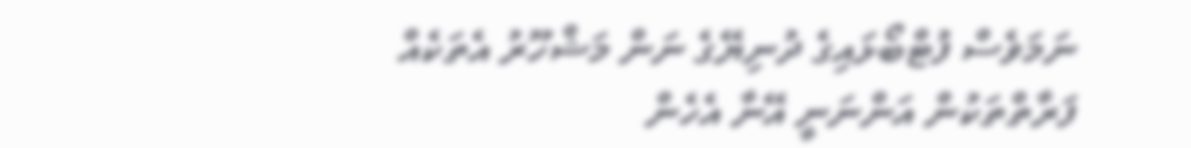ނަމަވެސް ފުޓްބޯޅައިގެ ދުނިޔޭގެ ނަން މަޝްހޫރު އެތަކެއް ފަރާތްތަކުން އަންނަނީ އޭނާ އެހެން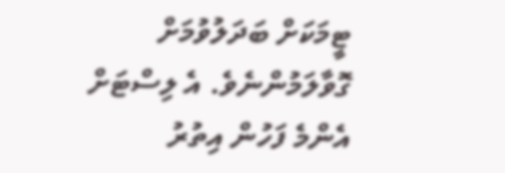ޓީމަކަށް ބަދަލުވުމަށް ގޮވާލަމުންނެވެ. އެ ލިސްޓަށް އެންމެ ފަހުން އިތުރު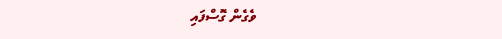ވެގެން ގޮސްފައި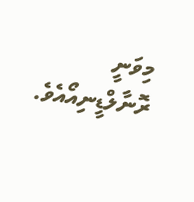މިވަނީ ރޮނާލްޑީނިއޯއެވެ.